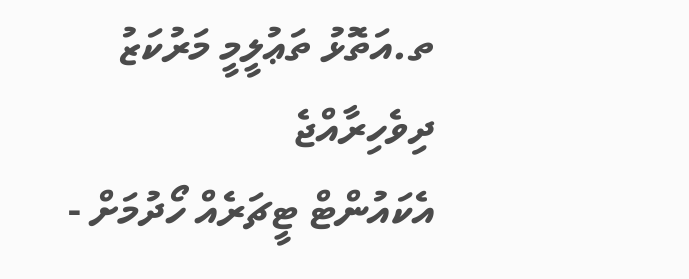ތ.އަތޮޅު ތަޢުލީމީ މަރުކަޒު
ދިވެހިރާއްޖެ
އެކައުންޓް ޓީޗަރެއް ހޯދުމަށް -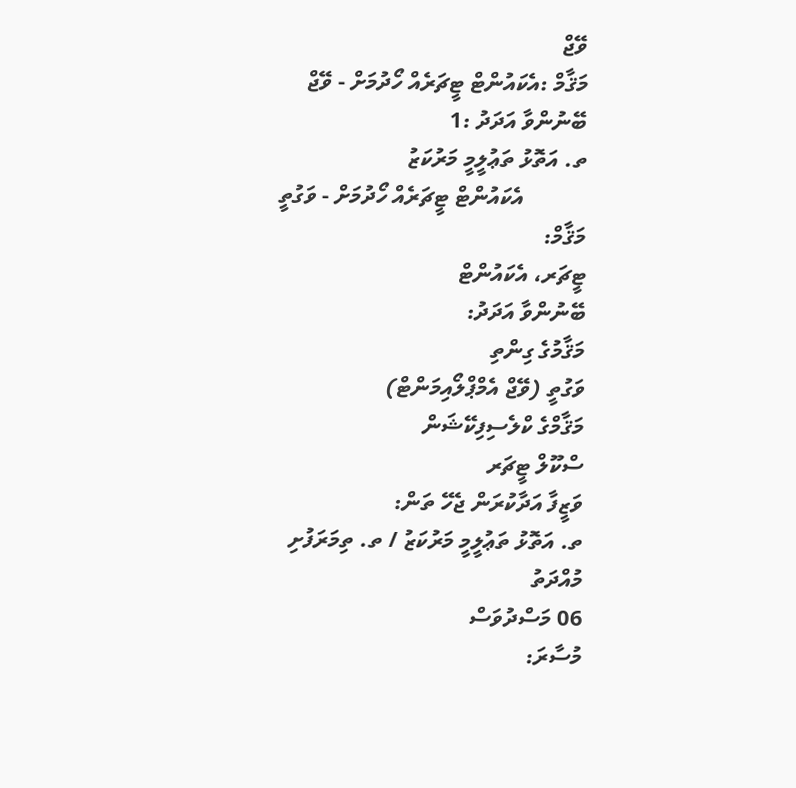ވޭޖް
މަޤާމް :އެކައުންޓް ޓީޗަރެއް ހޯދުމަށް - ވޭޖް
ބޭނުންވާ އަދަދު :1
ތ. އަތޮޅު ތަޢުލީމީ މަރުކަޒު
           އެކައުންޓް ޓީޗަރެއް ހޯދުމަށް - ވަގުތީ
މަޤާމް:
ޓީޗަރ، އެކައުންޓް
ބޭނުންވާ އަދަދު:
މަޤާމުގެ ގިންތި
ވަގުތީ (ވޭޖް އެމްޕްލޯއިމަންޓް)
މަޤާމްގެ ކްލެސިފިކޭޝަން
ސްކޫލް ޓީޗަރ
ވަޒީފާ އަދާކުރަން ޖެހޭ ތަން:
ތ. އަތޮޅު ތަޢުލީމީ މަރުކަޒު / ތ. ތިމަރަފުށި
މުއްދަތު
06 މަސްދުވަސް
މުސާރަ: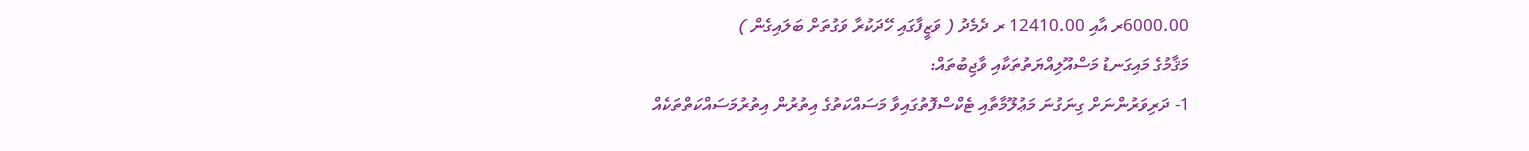6000.00ރ އާއި 12410.00 ރ ދެމެދު ( ވަޒީފާގައި ހޭދަކުރާ ވަގުތަށް ބަލައިގެން )
މަޤާމުގެ މައިގަނޑު މަސްއޫލިއްޔަތުތަކާއި ވާޖިބުތައް:
1- ދަރިވަރުންނަށް ގިނަގުނަ މަޢުލޫމާތާއި ޓެކްސްފޮތުގައިވާ މަސައްކަތުގެ އިތުރުން އިތުރުމަސައްކަތްތަކެއް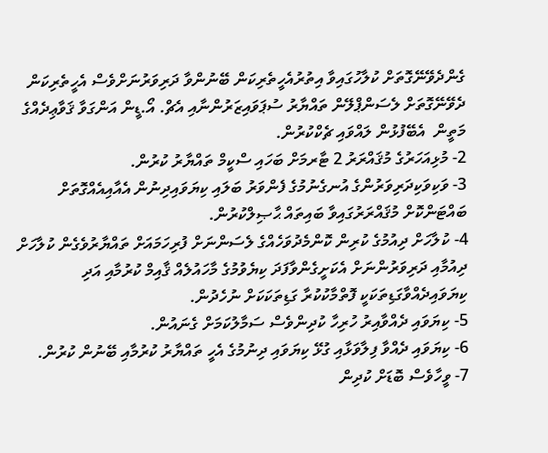ގެންދެވޭނޭގޮތަށް ކުލާހުގައިވާ އިތުރުއެހީތެރިކަން ބޭނުންވާ ދަރިވަރުނަށްވެސް އެހީތެރިކަން ދެވޭނޭގޮތަށް ލެސަންޕްލޭން ތައްޔާރު ސުޕަވައިޒަރުންނާއި އެޗް. އޯ.ޑީން އަންގަވާ ޤަވާޢިދެއްގެ މަތީން  އެބޭފުޅުން ލައްވައި ޗެކްކުރުން.
2- މުޅިއަހަރުގެ މުޤައްރަރު 2 ޓާރމަށް ބަހައި ސްކީމް ތައްޔާރު ކުރުން.
3- ވަކިވަކިދަރިވަރުންގެ އުނގެނުމުގެ ފެންވަރު ބަލައި ކިޔަވައިދިނުން އެއާއިއެއްގޮތަށް ބައްޓަންކޮށް މުޤައްރަރުގައިވާ ބައިތައް ޙާޞިލްކުރުން.
4- ކުލާހަށް ދިއުމުގެ ކުރިން ކޮންމެދުވަހެއްގެ ލެސަންނަށް ފުރިހަމައަށް ތައްޔާރުވެގެން ކުލާހަށް ދިއުމާއި ދަރިވަރުންނަށް އެކަށީގެންވާފަދަ ކިޔެވުމުގެ މާހައުލެއް ޤާއިމް ކުރުމާއި އަދި ކިޔަވައިދެއްވާގަޑިތަކަކީ ފޮތްމާކުކުރާ ގަޑިތަކަކަށް ނުހެދުން.
5- ކިޔަވައި ދެއްވާއިރު ހުރިހާ ކުދިންވެސް ސަމާލުކަމަށް ގެނައުން.
6- ކިޔަވައި ދެއްވާ ފިލާވަޅާއި ގުޅޭ ކިޔަވައި ދިނުމުގެ އެހީ ތައްޔާރު ކުރުމާއި ބޭނުން ކުރުން.
7- ވީހާވެސް ބޮޑަށް ކުދިން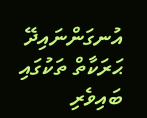އުނގަންނައިދޭ ޙަރަކާތް ތަކުގައި ބައިވެރި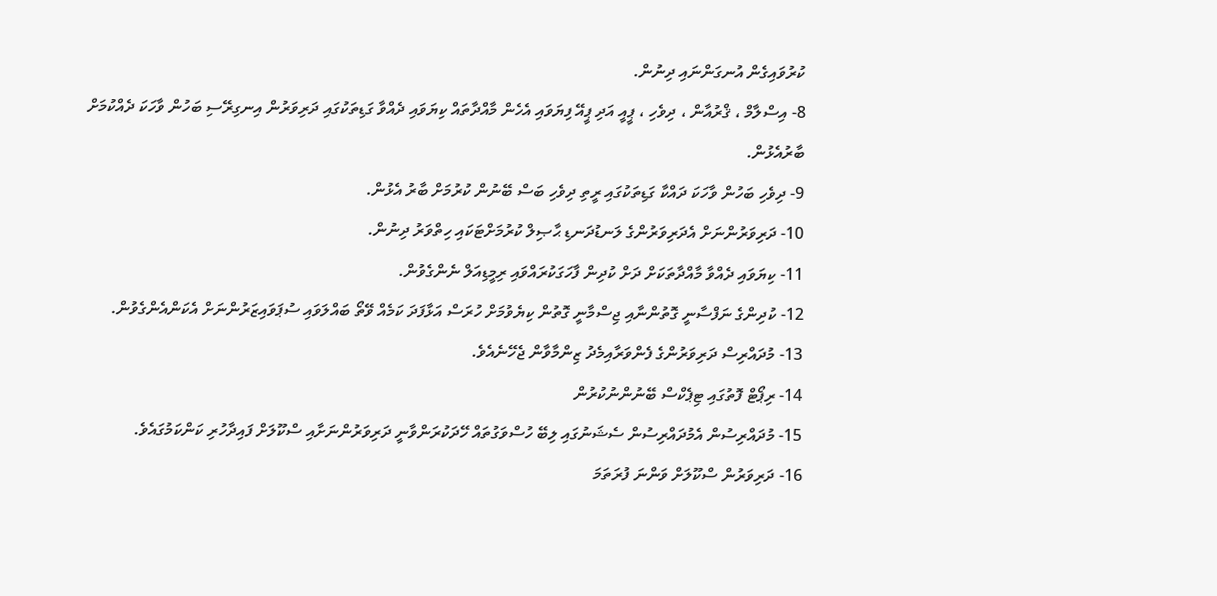ކުރުވައިގެން އުނގަންނައި ދިނުން.
8- އިސްލާމް ، ޤްރުއާން ، ދިވެހި ، ޕީއީ އަދި ޕީއޭ ފިޔަވައި އެހެން މާއްދާތައް ކިޔަވައި ދެއްވާ ގަޑިތަކުގައި ދަރިވަރުން އިނގިރޭސި ބަހުން ވާހަކަ ދެއްކުމަށް ބާރުއެޅުން.
9- ދިވެހި ބަހުން ވާހަކަ ދައްކާ ގަޑިތަކުގައި ރީތި ދިވެހި ބަސް ބޭނުން ކުރުމަށް ބާރު އެޅުން.
10- ދަރިވަރުންނަށް އެދަރިވަރުންގެ ލަނޑުދަނޑި ޙާޞިލް ކުރުމަށްޓަކައި ހިތްވަރު ދިނުން.
11- ކިޔަވައި ދެއްވާ މާއްދާތަކަށް ދަށް ކުދިން ފާހަގަކުރައްވައި ރިމީޑިއަލް ނެންގެވުން.
12- ކުދިންގެ ނަފްސާނީ ގޮތުންނާއި ޖިސްމާނީ ގޮތުން ކިޔެވުމަށް ހުރަސް އަޅާފަދަ ކަމެއް ވޭތޯ ބައްލަވައި ސުޕަވައިޒަރުންނަށް އެކަންއެންގެވުން.
13- މުދައްރިސް ދަރިވަރުންގެ ފެންވަރާއިމެދު ޒިންމާވާން ޖެހޭނެއެވެ.
14- ރިޕޯޓް ފޮތުގައި ޓިޕެކްސް ބޭނުންނުކުރުން
15- މުދައްރިސުން އެމުދައްރިސުން ސެޝަނުގައި ލިބޭ ހުސްވަގުތައް ހޭދަކުރަންވާނީ ދަރިވަރުންނަށާއި ސްކޫލަށް ފައިދާހުރި ކަންކަމުގައެވެ.
16- ދަރިވަރުން ސްކޫލަށް ވަންނަ ފުރަތަމަ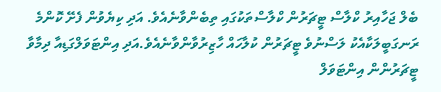ބެލް ޖަހާއިރު ކްލާސް ޓީޗަރުން ކްލާސްތަކުގައި ތިބެންވާނެއެވެ. އަދި ކިޔެވުން ފެށޭ ކޮންމެ ރަނގަބީލަކާއެކު ލަސްނުވެ ޓީޗަރުން ކުލާހައް ހާޒިރުވާންވާނެއެވެ.އަދި އިންޓަވަލްގަޑިއާ ދިމާވާ ޓީޗަރުންން އިންޓަވަލް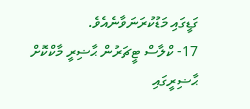ގަޑީގައި މަޑުކުރަނަވާނެއެވެ.
17- ކްލާސް ޓީޗަރުން ޙާޟިރީ މާކްކޮށް ޙާޟިރީގައި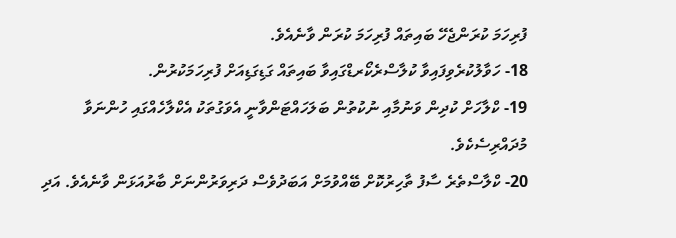ފުރިހަމަ ކުރަންޖެހޭ ބައިތައް ފުރިހަމަ ކުރަން ވާނެއެވެ.
18- ހަވާލުކުރެވިފައިވާ ކުލާސްރެކޯރޑްގައިވާ ބައިތައް ގަޑިގަޑިއަށް ފުރިހަމަކުރުން.
19- ކްލާހަށް ކުދިން ވަނުމާއި ނުކުތުން ބަލަހައްޓަންވާނީ އެވަގުތަކު އެކްލާހެއްގައި ހުންނަވާ މުދައްރިސެކެވެ.
20- ކްލާސްތެރެ ސާފު ތާހިރުކޮށް ބޭއްވުމަށް އަބަދުވެސް ދަރިވަރުންނަށް ބާރުއަޅަން ވާނެއެވެ. އަދި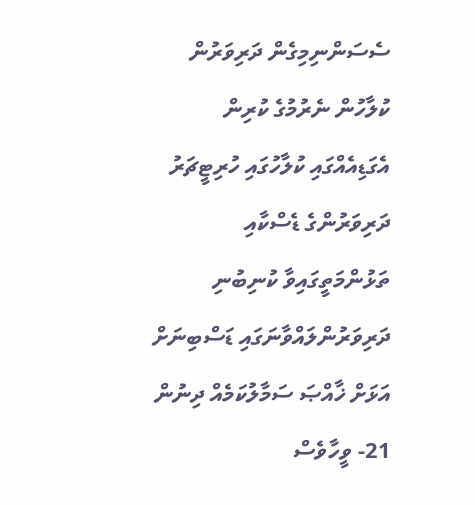ސެސަންނިމިގެން ދަރިވަރުން ކުލާހުން ނެރުމުގެ ކުރިން އެގަޑިއެއްގައި ކުލާހުގައި ހުރިޓީޗަރު ދަރިވަރުންގެ ޑެސްކާއި ތަޅުންމަތީގައިވާ ކުނިބުނި ދަރިވަރުންލައްވާނަގައި ޑަސްބިނަށް އަޅަށް ޚާއްޞަ ސަމާލުކަމެއް ދިނުން
21- ވީހާވެސް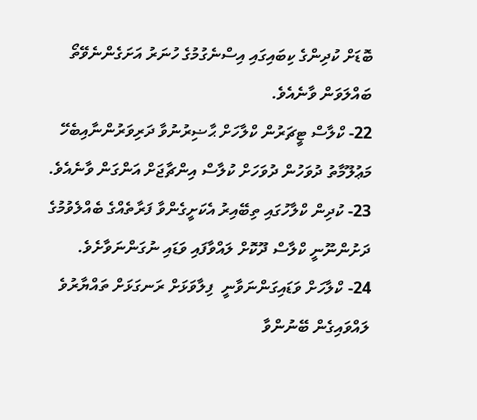ބޮޑަށް ކުދިންގެ ކިބައިގައި އިސްނެގުމުގެ ހުނަރު އަށަގެންނެވޭތޯ ބައްލަވަން ވާނެއެވެ.
22- ކްލާސް ޓީޗަރުން ކްލާހަށް ޙާޟިރުނުވާ ދަރިވަރުންނާއިބެހޭ މަޢުލޫމާތު ދުވަހުން ދުވަހަށް ކުލާސް އިންޗާޖަށް އަންގަން ވާނެއެވެ.
23- ކުދިން ކްލާހުގައި ތިބޭއިރު އެކަށީގެންވާ ފަރާތެއްގެ ބެއްލެވުމުގެ ދަށުންނޫނީ ކްލާސް ދޫކޮށް ލައްވާފައި ވަޑައި ނުގަންނަވާށެވެ.
24- ކްލާހަށް ވަޑައިގަންނަވާނީ  ފިލާވަޅަށް ރަނގަޅަށް ތައްޔާރުވެ ލައްވައިގެން ބޭނުންވާ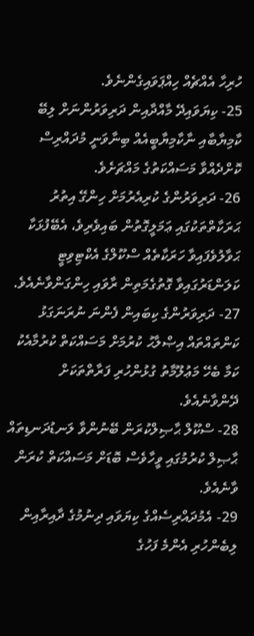ހުރިހާ އެއްޗެއް ހިއްޕަވައިގެންނެވެ.
25- ކިޔަވައިދޭ މާއްދާއިން ދަރިވަރުންނަށް ލިބޭ ކާމިޔާބާއި ނާކާމިޔާބީއެއް ބިނާވަނީ މުދައްރިސް ކޮށްދެއްވާ މަސައްކަތުގެ މައްޗަށެވެ.
26- ދަރިވަރުންގެ ކުރިއެރުމަށް ހިންގޭ އިތުރު ޙަރަކާތްތަކުގައި ޢަމަލީގޮތުން ބައިވެރިވެ، އެބޭފުޅަކާ ޙަވާލުވެފައިވާ ހަރަކާތެއް ސްކޫލްގެ އެކްޓިވިޓީ ކަލަންޑަރުގައިވާ ގޮތުގެމަތިން ރާވައި ހިންގަންވާނެއެވެ.
27- ދަރިވަރުންގެ ކިބައިން ފެންނަ ނުރަނަގަޅު ކަންތައްތައް އިޞްލާޙު ކުރުމަށް މަސައްކަތް ކުރުމާއެކު ކަމާ ބެހޭ މަޢުލޫމާތު ގުޅުންހުރި ފަރާތްތަކަށް ދޭންވާނެއެވެ.
28- ސްކޫލް ޙާޞިލްކުރަން ބޭނުންވާ ލަނޑުދަނޑިތައް ޙާޞިލް ކުރުމުގައި ވީހާވެސް ބޮޑަށް މަސައްކަތް ކުރަން ވާނެއެވެ.
29- އެމުދައްރިސެއްގެ ކިޔަވައި ދިނުމުގެ ދާއިރާއިން ލިބެންހުރި އެންމެ ފަހުގެ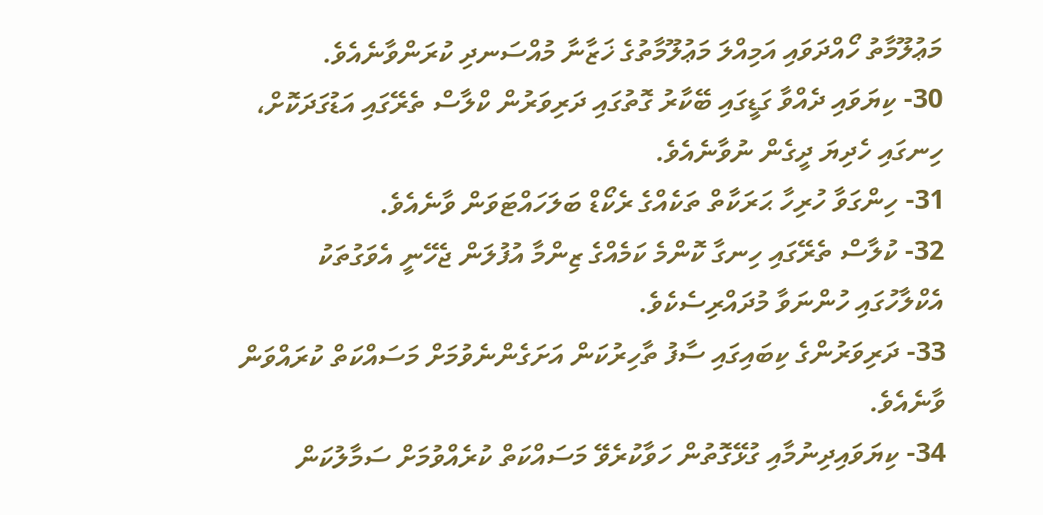މަޢުލޫމާތު ހޯއްދަވައި އަމިއްލަ މަޢުލޫމާތުގެ ޚަޒާނާ މުއްސަނދި ކުރަންވާނެއެވެ.
30- ކިޔަވައި ދެއްވާ ގަޑީގައި ބޭކާރު ގޮތުގައި ދަރިވަރުން ކްލާސް ތެރޭގައި އަޑުގަދަކޮށް، ހިނގައި ހެދިޔަ ދީގެން ނުވާނެއެވެ.
31- ހިންގަވާ ހުރިހާ ޙަރަކާތް ތަކެއްގެ ރެކޯޑް ބަލަހައްޓަވަން ވާނެއެވެ.
32- ކުލާސް ތެރޭގައި ހިނގާ ކޮންމެ ކަމެއްގެ ޒިންމާ އުފުލަން ޖެހޭނީ އެވަގުތަކު އެކްލާހުގައި ހުންނަވާ މުދައްރިސެކެވެ.
33- ދަރިވަރުންގެ ކިބައިގައި ސާފު ތާހިރުކަން އަށަގެންނެވުމަށް މަސައްކަތް ކުރައްވަން ވާނެއެވެ.
34- ކިޔަވައިދިނުމާއި ގުޅޭގޮތުން ހަވާކުރެވޭ މަސައްކަތް ކުރެއްވުމަށް ސަމާލުކަން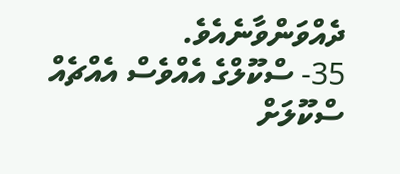ދެއްވަންވާނެއެވެ.
35- ސްކޫލްގެ އެއްވެސް އެއްޗެއް ސްކޫލަށް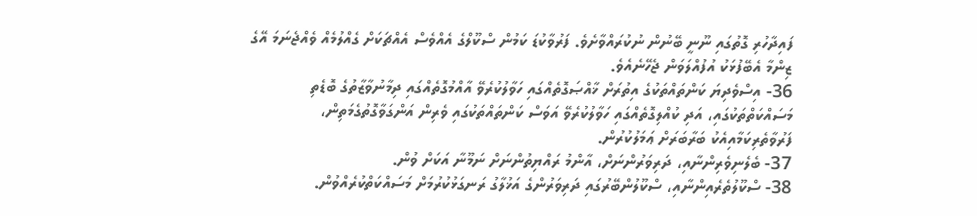ފައިދާހުރި ގޮތުގައި ނޫނީ ބޭނުން ނުކުރައްވާށެވެ. ފަރުވާކުޑަ ކަމުން ސްކޫލްގެ އެއްވެސް އެއްޗަކަށް ގެއްލުމެއް ވެއްޖެނަމަ އޭގެ ޒިންމާ އެބޭފުޅަކު އުފުއްލަވަން ޖެހޭނެއެވެ.
36- އިސްވެދިޔަ ކަންތައްތަކުގެ އިތުރަށް ޚާއްޞަގޮތެއްގައި ހަވާލުކުރެވޭ އާއްމުގޮތެއްގައި ދިމާނުވާޒާތުގެ ބޮޑެތި މަސައްކަތްތަކުގައި، އަދި ކުއްލިގޮތެއްގައި ހަވާލުކުރެވޭ އަވަސް ކަންތައްތަކުގައި ވެރިން އަންގަވާގޮތުގެމަތިން، ފަރުވާތެރިކަމާއިއެކު ބަރާބަރަށް ޢަމަލުކުރުން.
37- ބެލެނިވެރިންނާއި، ދަރިވަރުންނަށް، އާންމު ރައްޔިތުންނަށް ނަމޫނާ އަކަށް ވުން.
38- ސްކޫލުތެރެއިންނާއި، ސްކޫލުންބޭރުގައި ދަރިވަރުންގެ އަޚުލާގު ރަނގަޅުކުރުމަށް މަސައްކަތްކުރެއްވުން.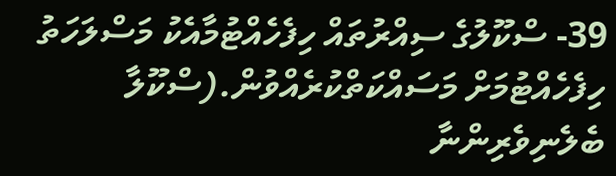39- ސްކޫލުގެ ސިއްރުތައް ހިފެހެއްޓުމާއެކު މަސްލަހަތު ހިފެހެއްޓުމަށް މަސައްކަތްކުރެއްވުން.(ސްކޫލާ ބެލެނިވެރިންނާ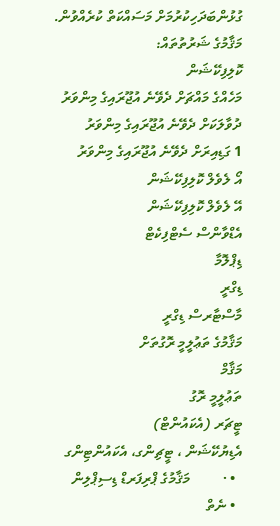ގުޅުންބަދަހިކުރުމަށް މަސައްކަތް ކުރެއްވުން.
މަޤާމުގެ ޝަރުތުތައް:
ކޮލިފިކޭޝަން
މަހެއްގެ މައްޗަށް ދެވޭނެ އުޖޫރައިގެ މިންވަރު
ދުވާލަކަށް ދެވޭނެ އުޖޫރައިގެ މިންވަރު
1 ގަޑިއިރަށް ދެވޭނެ އުޖޫރައިގެ މިންވަރު
އޯ ލެވެލް ކޮލިފިކޭޝަން
އޭ ލެވެލް ކޮލިފިކޭޝަން
އެޑްވާންސް ސެޓްފިކެޓް
ޑިޕްލޮމާ
ޑިގްރީ
މާސްޓާރސް ޑިގްރީ
މަޤާމުގެ ތަޢުލީމީ ރޮގުތަށް
މަޤާމް
ތަޢުލީމީ ރޮގު
ޓީޗަރ (އެކައުންޓް)
އެޑިޔުކޭޝަން ، ޓީޗިންގ، އެކައުންޓިންގ
  • ·         މަޤާމުގެ ޕްރިފަރޑް ޑިސިޕްލިން
  • ނެތް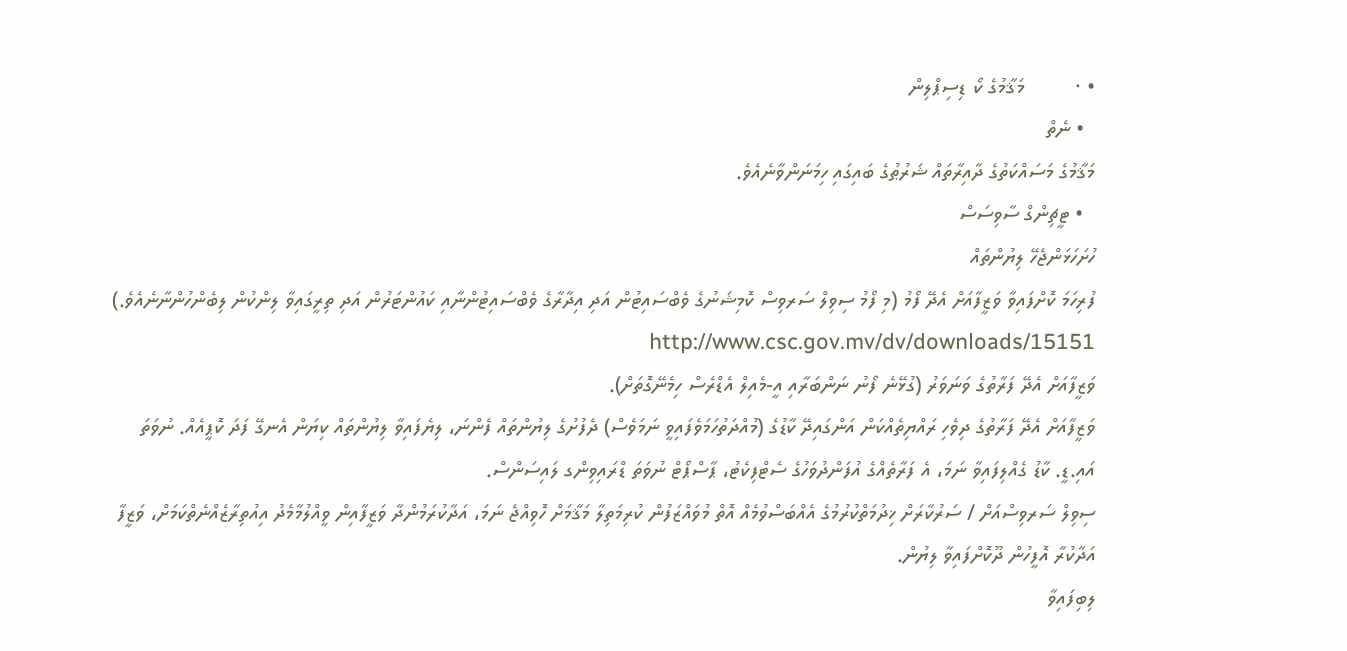• ·         މަޤާމުގެ ކޯ ޑިސިޕްލިން
  • ނެތް
މަޤާމުގެ މަސައްކަތުގެ ދާއިރާތައް ޝަރުޠުގެ ބައިގައި ހިމަނަންވާނެއެވެ.
  • ޓީޗިންގް ސާވިސަސް
ހުށަހަޅަންޖެހޭ ލިޔުންތައް
ފުރިހަމަ ކޮށްފައިވާ ވަޒީފާއަށް އެދޭ ފޯމު (މި ފޯމު ސިވިލް ސަރވިސް ކޮމިޝަނުގެ ވެބްސައިޓުން އަދި އިދާރާގެ ވެބްސައިޓުންނާއި ކައުންޓަރުން އަދި ތިރީގައިވާ ލިންކުން ލިބެންހުންނާނެއެވެ.) http://www.csc.gov.mv/dv/downloads/15151
ވަޒީފާއަށް އެދޭ ފަރާތުގެ ވަނަވަރު (ގުޅޭނެ ފޯނު ނަންބަރާއި އީ-މެއިލް އެޑްރެސް ހިމެނޭގޮތަށް).
ވަޒީފާއަށް އެދޭ ފަރާތުގެ ދިވެހި ރައްޔިތެއްކަން އަންގައިދޭ ކާޑުގެ (މުއްދަތުހަމަވެފައިވީ ނަމަވެސް) ދެފުށުގެ ލިޔުންތައް ފެންނަ، ލިޔެފައިވާ ލިޔުންތައް ކިޔަން އެނގޭ ފަދަ ކޮޕީއެއް. ނުވަތަ އައި.ޑީ. ކާޑު ގެއްލިފައިވާ ނަމަ، އެ ފަރާތެއްގެ އުފަންދުވަހުގެ ސެޓްފިކެޓު، ޕާސްޕޯޓް ނުވަތަ ޑްރައިވިންގ ލައިސަންސް.
ސިވިލް ސަރވިސްއަށް / ސަރުކާރަށް ޚިދުމަތްކުރުމުގެ އެއްބަސްވުމެއް އޮތް މުވައްޒަފުން ކުރިމަތިލާ މަޤާމަށް ހޮވިއްޖެ ނަމަ، އަދާކުރަމުންދާ ވަޒީފާއިން ވީއްލުމާމެދު އިއުތިރާޒެއްނެތްކަމަށް، ވަޒީފާ އަދާކުރާ އޮފީހުން ދޫކޮށްފައިވާ ލިޔުން.
ލިބިފައިވާ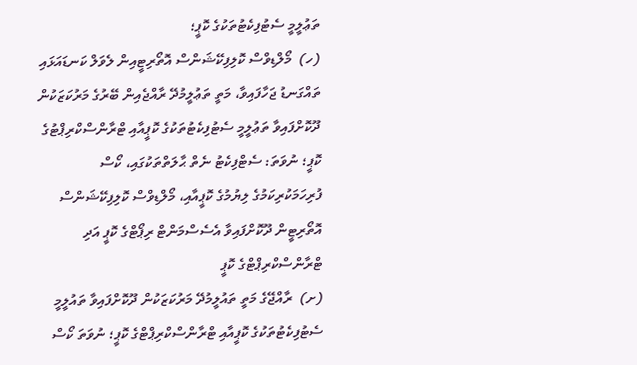ތަޢުލީމީ ސެޓުފިކެޓުތަކުގެ ކޮޕީ؛
(ހ)  މޯލްޑިވްސް ކޮލިފިކޭޝަންސް އޮތޯރިޓީއިން ލެވަލް ކަނޑައަޅައި ތައްގަނޑު ޖަހާފައިވާ، މަތީ ތަޢުލީމުދޭ ރާއްޖެއިން ބޭރުގެ މަރުކަޒަކުން ދޫކޮށްފައިވާ ތަޢުލީމީ ސެޓުފިކެޓުތަކުގެ ކޮޕީއާއި ޓްރާންސްކްރިޕްޓުގެ ކޮޕީ؛ ނުވަތަ: ސެޓްފިކެޓު ނެތް ޙާލަތްތަކުގައި، ކޯސް ފުރިހަމަކުރިކަމުގެ ލިޔުމުގެ ކޮޕީއާއި، މޯލްޑިވްސް ކޮލިފިކޭޝަންސް އޮތޯރިޓީން ދޫކޮށްފައިވާ އެސެސްމަންޓް ރިޕޯޓްގެ ކޮޕީ އަދި ޓްރާންސްކްރިޕްޓްގެ ކޮޕީ
(ށ)  ރާއްޖޭގެ މަތީ ތައުލީމުދޭ މަރުކަޒަކުން ދޫކޮށްފައިވާ ތައުލީމީ ސެޓުފިކެޓުތަކުގެ ކޮޕީއާއި ޓްރާންސްކްރިޕްޓްގެ ކޮޕީ؛ ނުވަތަ ކޯސް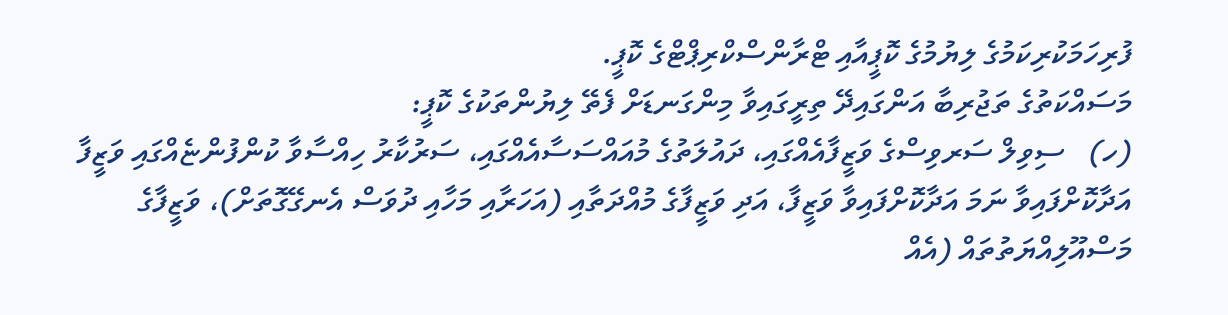ފުރިހަމަކުރިކަމުގެ ލިޔުމުގެ ކޮޕީއާއި ޓްރާންސްކްރިޕްޓްގެ ކޮޕީ.
މަސައްކަތުގެ ތަޖުރިބާ އަންގައިދޭ ތިރީގައިވާ މިންގަނޑަށް ފެތޭ ލިޔުންތަކުގެ ކޮޕީ:
(ހ)   ސިވިލް ސަރވިސްގެ ވަޒީފާއެއްގައި، ދައުލަތުގެ މުއައްސަސާއެއްގައި، ސަރުކާރު ހިއްސާވާ ކުންފުންޏެއްގައި ވަޒީފާ އަދާކޮށްފައިވާ ނަމަ އަދާކޮށްފައިވާ ވަޒީފާ، އަދި ވަޒީފާގެ މުއްދަތާއި (އަހަރާއި މަހާއި ދުވަސް އެނގޭގޮތަށް)، ވަޒީފާގެ މަސްއޫލިއްޔަތުތައް (އެއް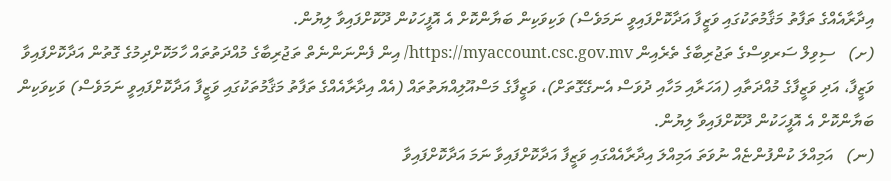އިދާރާއެއްގެ ތަފާތު މަޤާމުތަކުގައި ވަޒީފާ އަދާކޮށްފައިވީ ނަމަވެސް) ވަކިވަކިން ބަޔާންކޮށް އެ އޮފީހަކުން ދޫކޮށްފައިވާ ލިޔުން.
(ށ)   ސިވިލް ސަރވިސްގެ ތަޖުރިބާގެ ތެރެއިން https://myaccount.csc.gov.mv/ އިން ފެންނަންނެތް ތަޖުރިބާގެ މުއްދަތުތައް ހާމަކޮށްދިމުގެ ގޮތުން އަދާކޮށްފައިވާ ވަޒީފާ، އަދި ވަޒީފާގެ މުއްދަތާއި (އަހަރާއި މަހާއި ދުވަސް އެނގޭގޮތަށް)، ވަޒީފާގެ މަސްއޫލިއްޔަތުތައް (އެއް އިދާރާއެއްގެ ތަފާތު މަޤާމުތަކުގައި ވަޒީފާ އަދާކޮށްފައިވީ ނަމަވެސް) ވަކިވަކިން ބަޔާންކޮށް އެ އޮފީހަކުން ދޫކޮށްފައިވާ ލިޔުން.
(ނ)   އަމިއްލަ ކުންފުންޏެއް ނުވަތަ އަމިއްލަ އިދާރާއެއްގައި ވަޒީފާ އަދާކޮށްފައިވާ ނަމަ އަދާކޮށްފައިވާ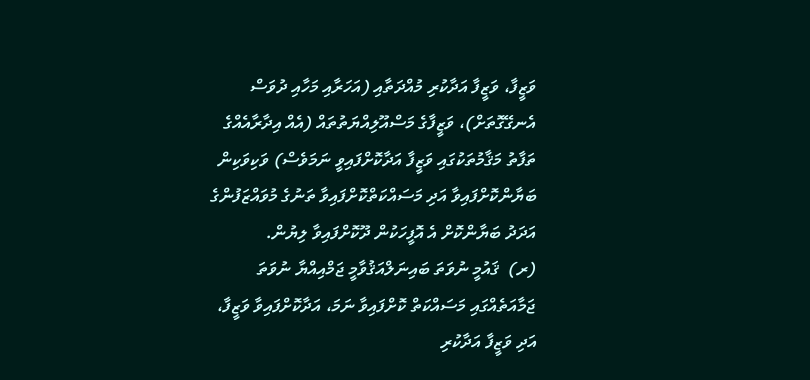ވަޒީފާ، ވަޒީފާ އަދާކުރި މުއްދަތާއި (އަހަރާއި މަހާއި ދުވަސް އެނގޭގޮތަށް)، ވަޒީފާގެ މަސްއޫލިއްޔަތުތައް (އެއް އިދާރާއެއްގެ ތަފާތު މަޤާމުތަކުގައި ވަޒީފާ އަދާކޮށްފައިވީ ނަމަވެސް) ވަކިވަކިން ބަޔާންކޮށްފައިވާ އަދި މަސައްކަތްކޮށްފައިވާ ތަނުގެ މުވައްޒަފުންގެ އަދަދު ބަޔާންކޮށް އެ އޮފީހަކުން ދޫކޮށްފައިވާ ލިޔުން.
(ރ)  ޤައުމީ ނުވަތަ ބައިނަލްއަޤުވާމީ ޖަމްއިއްޔާ ނުވަތަ ޖަމާއަތެއްގައި މަސައްކަތް ކޮށްފައިވާ ނަމަ، އަދާކޮށްފައިވާ ވަޒީފާ، އަދި ވަޒީފާ އަދާކުރި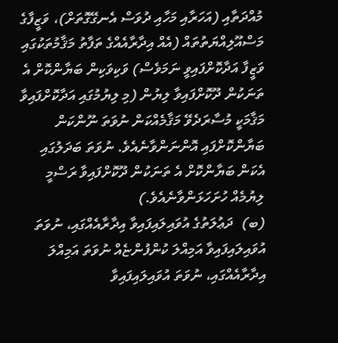މުއްދަތާއި (އަހަރާއި މަހާއި ދުވަސް އެނގޭގޮތަށް)، ވަޒީފާގެ މަސްއޫލިއްޔަތުތައް (އެއް އިދާރާއެއްގެ ތަފާތު މަޤާމުތަކުގައި ވަޒީފާ އަދާކޮށްފައިވީ ނަމަވެސް) ވަކިވަކިން ބަޔާންކޮށް އެ ތަނަކުން ދޫކޮށްފައިވާ ލިޔުން (މި ލިޔުމުގައި އަދާކޮށްފައިވާ މަޤާމަކީ މުސާރަދެވޭ މަޤާމެއްކަން ނުވަތަ ނޫންކަން ބަޔާންކޮށްފައި އޮންނަންވާނެއެވެ. ނުވަތަ ބަދަލުގައި އެކަން ބަޔާންކޮށް އެ ތަނަކުން ދޫކޮށްފައިވާ ރަސްމީ ލިޔުމެއް ހުށަހަޅަންވާނެއެވެ.)
(ބ)  ދަޢުލަތުގެ އުވައިލައިފައިވާ އިދާރާއެއްގައި، ނުވަތަ އުވައިލައިފައިވާ އަމިއްލަ ކުންފުންޏެއް ނުވަތަ އަމިއްލަ އިދާރާއެއްގައި، ނުވަތަ އުވައިލައިފައިވާ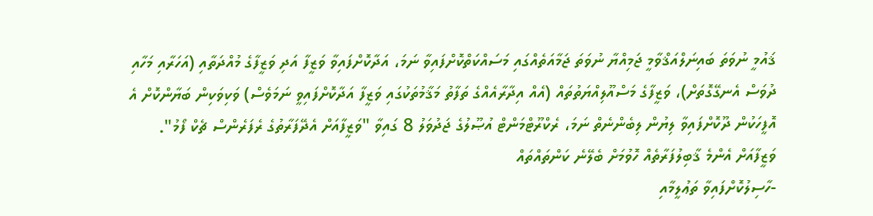ޤައުމީ ނުވަތަ ބައިނަލްއަޤްވާމީ ޖަމިއްޔާ ނުވަތަ ޖަމާއަތެއްގައި މަސައްކަތްކޮށްފައިވާ ނަމަ، އަދާކޮށްފައިވާ ވަޒީފާ އަދި ވަޒީފާގެ މުއްދަތާއި (އަހަރާއި މަހާއި ދުވަސް އެނގޭގޮތަށް)، ވަޒީފާގެ މަސްއޫލިއްޔަތުތައް (އެއް އިދާރާއެއްގެ ތަފާތު މަޤާމުތަކުގައި ވަޒީފާ އަދާކޮށްފައިވީ ނަމަވެސް) ވަކިވަކިން ބަޔާންކޮށް އެ އޮފީހަކުން ދޫކޮށްފައިވާ ލިޔުން ލިބެންނެތް ނަމަ، ރެކްރޫޓްމަންޓް އުޞޫލުގެ ޖަދުވަލު 8 ގައިވާ "ވަޒީފާއަށް އެދޭފަރާތުގެ ރެފަރެންސް ޗެކް ފޯމު".
ވަޒީފާއަށް އެންމެ ޤާބިލުފަރާތެއް ހޮވުމަށް ބެލޭނެ ކަންތައްތައް
-ހާސިލުކޮށްފައިވާ ތަޢުލީމާއި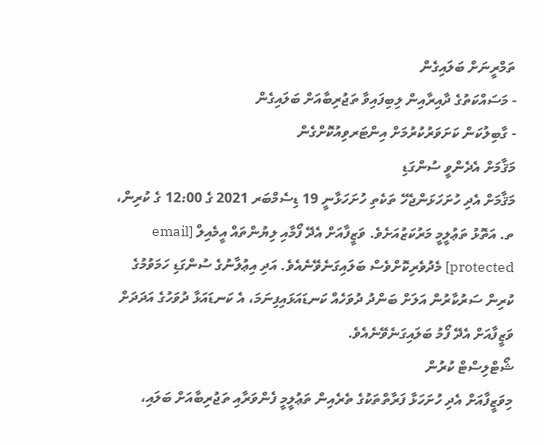ތަމްރީނަށް ބަލައިގެން
- މަސައްކަތުގެ ދާއިރާއިން ލިބިފައިވާ ތަޖުރިބާއަށް ބަލައިގެން
- ގާބިލުކަން ކަށަވަރުކުރުމަށް އިންޓަރވިއުކޮށްގެން
މަޤާމަށް އެދެންވީ ސުންގަޑި
މަޤާމަށް އެދި ހުށަހަޅަންޖެހޭ ތަކެތި ހުށަހަޅާނީ 19 ޑިސެމްބަރ 2021 ގެ 12:00 ގެ ކުރިން، ތ. އަތޮޅު ތަޢުލީމީ މަރުކަޒުއަށެވެ. ވަޒީފާއަށް އެދޭ ފޯމާއި ލިޔުންތައް އީމެއިލް [email protected] މެދުވެރިކޮށްވެސް ބަލައިގަނެވޭނެއެވެ. އަދި އިޢުލާނުގެ ސުންގަޑި ހަމަވުމުގެ  ކުރިން ސަރުކާރުން އަލަށް ބަންދު ދުވަހެއް ކަނޑައަޅައިފިނަމަ، އެ ކަނޑައަޅާ ދުވަހުގެ އަދަދަށް ވަޒީފާއަށް އެދޭ ފޯމު ބަލައިގަނެވޭނެއެވެ.
ޝޯޓްލިސްޓް ކުރުން
މިވަޒީފާއަށް އެދި ހުށަހަޅާ ފަރާތްތަކުގެ ތެރެއިން ތަޢުލީމީ ފެންވަރާއި ތަޖުރިބާއަށް ބަލައި،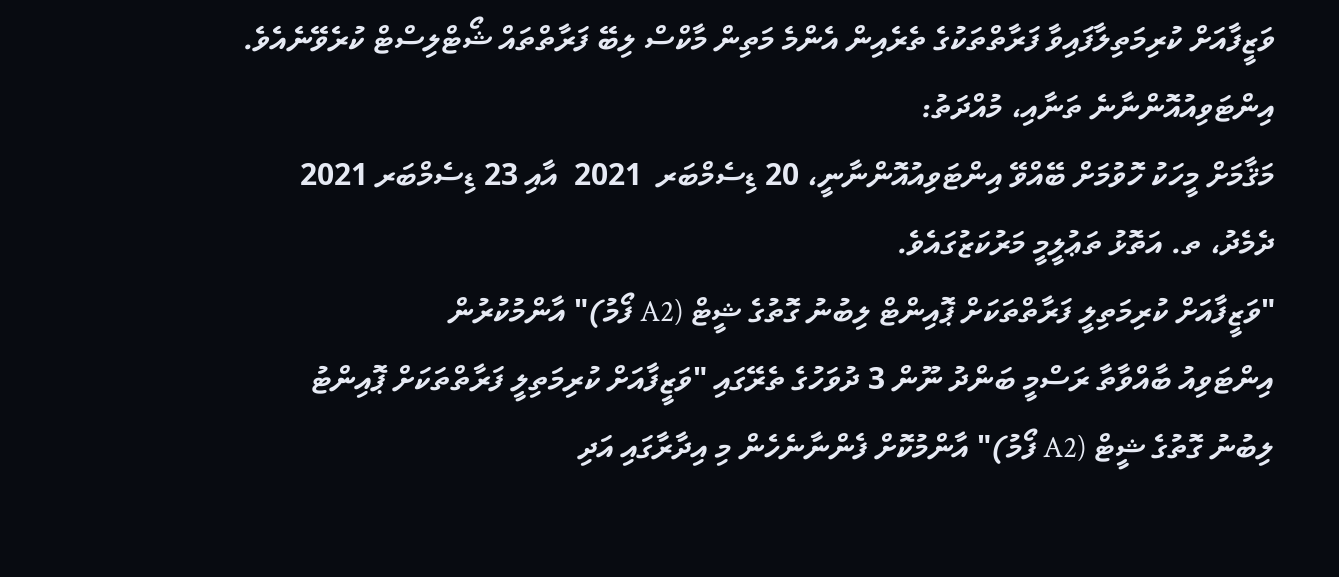ވަޒީފާއަށް ކުރިމަތިލާފައިވާ ފަރާތްތަކުގެ ތެރެއިން އެންމެ މަތިން މާކްސް ލިބޭ ފަރާތްތައް ޝޯޓްލިސްޓް ކުރެވޭނެއެވެ.
އިންޓަވިއުއޮންނާނެ ތަނާއި، މުއްދަތު:
މަޤާމަށް މީހަކު ހޮވުމަށް ބޭއްވޭ އިންޓަވިއުއޮންނާނީ، 20 ޑިސެމްބަރ  2021  އާއި 23 ޑިސެމްބަރ 2021 ދެމެދު، ތ. އަތޮޅު ތަޢުލީމީ މަރުކަޒުގައެވެ.
"ވަޒީފާއަށް ކުރިމަތިލީ ފަރާތްތަކަށް ޕޮއިންޓް ލިބުނު ގޮތުގެ ޝީޓް (A2 ފޯމު)" އާންމުކުރުން
އިންޓަވިއު ބާއްވާތާ ރަސްމީ ބަންދު ނޫން 3 ދުވަހުގެ ތެރޭގައި "ވަޒީފާއަށް ކުރިމަތިލީ ފަރާތްތަކަށް ޕޮއިންޓު ލިބުނު ގޮތުގެ ޝީޓް (A2 ފޯމު)" އާންމުކޮށް ފެންނާނެހެން މި އިދާރާގައި އަދި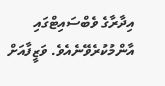އިދާރާގެ ވެބްސައިޓްގައި އާންމުކުރެވޭނެއެވެ. ވަޒީފާއަށް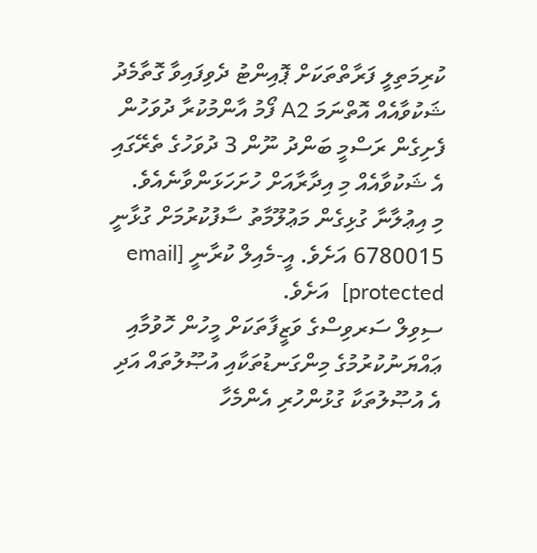ކުރިމަތިލީ ފަރާތްތަކަށް ޕޮއިންޓު ދެވިފައިވާ ގޮތާމެދު ޝަކުވާއެއް އޮތްނަމަ A2 ފޯމު އާންމުކުރާ ދުވަހުން ފެށިގެން ރަސްމީ ބަންދު ނޫން 3 ދުވަހުގެ ތެރޭގައި އެ ޝަކުވާއެއް މި އިދާރާއަށް ހުށަހަޅަންވާނެއެވެ.
މި އިޢުލާނާ ގުޅިގެން މަޢުލޫމާތު ސާފުކުރުމަށް ގުޅާނީ 6780015 އަށެވެ. އީ-މެއިލް ކުރާނީ [email protected]  އަށެވެ.
ސިވިލް ސަރވިސްގެ ވަޒީފާތަކަށް މީހުން ހޮވުމާއި ޢައްޔަނުކުރުމުގެ މިންގަނޑުތަކާއި އުޞޫލުތައް އަދި އެ އުޞޫލުތަކާ ގުޅުންހުރި އެންމެހާ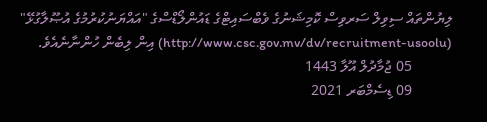ލިޔުންތައް ސިވިލް ސަރވިސް ކޮމިޝަނުގެ ވެބްސައިޓްގެ ޑައުންލޯޑްސްގެ "އައްޔަނުކުރުމުގެ އުޞޫލާގުޅޭ" (http://www.csc.gov.mv/dv/recruitment-usoolu) އިން ލިބެން ހުންނާނެއެވެ.
           05 ޖުމާދުލް އޫލާ 1443
           09 ޑިސެމްބަރ 2021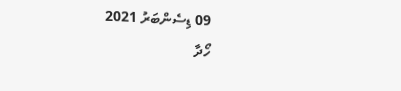09 ޑިސެންބަރު 2021
ހޯދާ